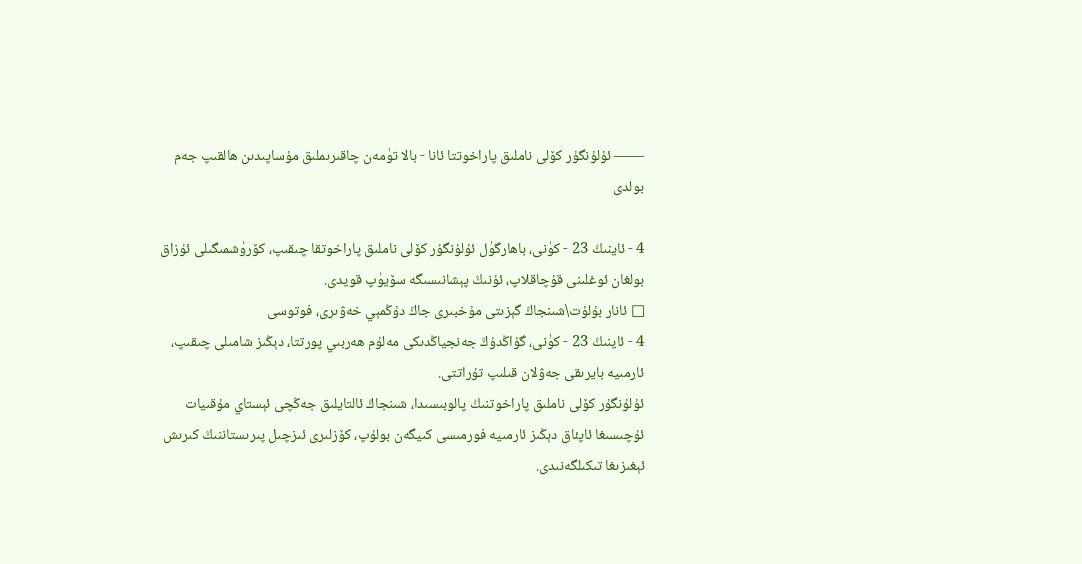—— ئۇلۇنگۇر كۆلى ناملىق پاراخوتتا ئانا - بالا تۈمەن چاقىرىملىق مۇساپىدىن ھالقىپ جەم بولدى

4 - ئاينىڭ 23 - كۈنى، باھارگۈل ئۇلۇنگۇر كۆلى ناملىق پاراخوتقا چىقىپ، كۆرۈشمىگىلى ئۇزاق بولغان ئوغلىنى قۇچاقلاپ، ئۇنىڭ پېشانىسىگە سۆيۈپ قويدى.
□ ئانار بۇلۇت\شىنجاڭ گېزىتى مۇخبىرى جاڭ دۇڭمېي خەۋىرى، فوتوسى
4 - ئاينىڭ 23 - كۈنى، گۇاڭدۇڭ جەنجياڭدىكى مەلۇم ھەربىي پورتتا، دېڭىز شامىلى چىقىپ، ئارمىيە بايرىقى جەۋلان قىلىپ تۇراتتى.
ئۇلۇنگۇر كۆلى ناملىق پاراخوتنىڭ پالوبىسىدا، شىنجاڭ ئالتايلىق جەڭچى ئېستاي مۇقىيات ئۇچىسىغا ئاپئاق دېڭىز ئارمىيە فورمىسى كىيگەن بولۇپ، كۆزلىرى ئىزچىل پىرىستاننىڭ كىرىش ئېغىزىغا تىكىلگەنىدى.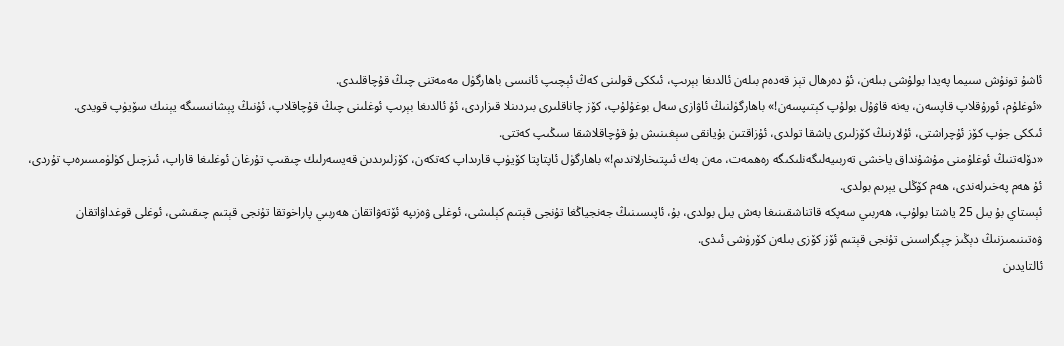ئاشۇ تونۇش سىيما پەيدا بولۇشى بىلەن، ئۇ دەرھال تېز قەدەم بىلەن ئالدىغا بېرىپ، ئىككى قولىنى كەڭ ئېچىپ ئانىسى باھارگۈل مەمەتنى چىڭ قۇچاقلىدى.
«ئوغلۇم، ئورۇقلاپ قاپسەن، يەنە قاۋۇل بولۇپ كېتىپسەن!» باھارگۈلنىڭ ئاۋازى سەل بوغۇلۇپ، كۆز چاناقلىرى بىردىنلا قىزاردى، ئۇ ئالدىغا بېرىپ ئوغلىنى چىڭ قۇچاقلاپ، ئۇنىڭ پېشانىسىگە يېنىك سۆيۈپ قويدى.
ئىككى جۈپ كۆز ئۇچراشتى، ئۇلارنىڭ كۆزلىرى ياشقا تولدى، ئۇزاقتىن بۇيانقى سېغىنىش بۇ قۇچاقلاشقا سىڭىپ كەتتى.
«دۆلەتنىڭ ئوغلۇمنى مۇشۇنداق ياخشى تەربىيەلىگەنلىكىگە رەھمەت، مەن بەك ئىپتىخارلاندىم!» باھارگۈل ئاپتاپتا كۆيۈپ قارىداپ كەتكەن، كۆزلىرىدىن قەيسەرلىك چىقىپ تۇرغان ئوغلىغا قاراپ، ئىزچىل كۈلۈمسىرەپ تۇردى، ئۇ ھەم پەخىرلەندى، ھەم كۆڭلى يېرىم بولدى.
ئېستاي بۇ يىل 25 ياشتا بولۇپ، ھەربىي سەپكە قاتناشقىنىغا بەش يىل بولدى، بۇ، ئاپىسىنىڭ جەنجياڭغا تۇنجى قېتىم كېلىشى، ئوغلى ۋەزىپە ئۆتەۋاتقان ھەربىي پاراخوتقا تۇنجى قېتىم چىقىشى، ئوغلى قوغداۋاتقان ۋەتىنىمىزنىڭ دېڭىز چېگراسىنى تۇنجى قېتىم ئۆز كۆزى بىلەن كۆرۈشى ئىدى.
ئالتايدىن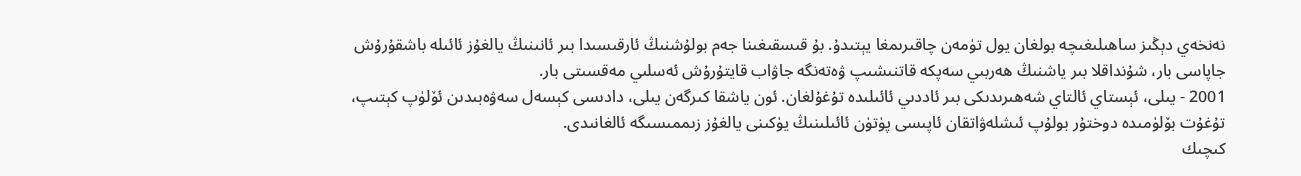نەنخەي دېڭىز ساھىلىغىچە بولغان يول تۈمەن چاقىرىمغا يېتىدۇ. بۇ قىسقىغىنا جەم بولۇشنىڭ ئارقىسىدا بىر ئانىنىڭ يالغۇز ئائىلە باشقۇرۇش جاپاسى بار، شۇنداقلا بىر ياشنىڭ ھەربىي سەپكە قاتنىشىپ ۋەتەنگە جاۋاب قايتۇرۇش ئەسلىي مەقسىتى بار.
2001 - يىلى، ئېستاي ئالتاي شەھىرىدىكى بىر ئاددىي ئائىلىدە تۇغۇلغان. ئون ياشقا كىرگەن يىلى، دادىسى كېسەل سەۋەبىدىن ئۆلۈپ كېتىپ، تۇغۇت بۆلۈمىدە دوختۇر بولۇپ ئىشلەۋاتقان ئاپىسى پۈتۈن ئائىلىنىڭ يۈكىنى يالغۇز زىممىسىگە ئالغانىدى.
كىچىك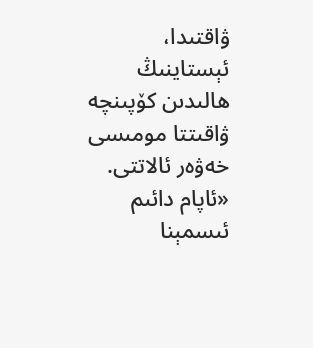ۋاقتىدا، ئېستاينىڭ ھالىدىن كۆپىنچە ۋاقىتتا مومىسى خەۋەر ئالاتتى. «ئاپام دائىم ئىسمېنا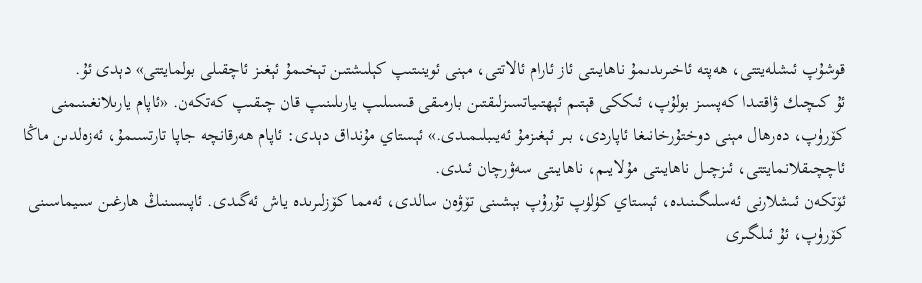قوشۇپ ئىشلەيتتى، ھەپتە ئاخىرىدىمۇ ناھايىتى ئاز ئارام ئالاتتى، مېنى ئوينىتىپ كېلىشتىن تېخىمۇ ئېغىز ئاچقىلى بولمايتتى» دېدى ئۇ.
ئۇ كىچىك ۋاقتىدا كەپسىز بولۇپ، ئىككى قېتىم ئېھتىياتسىزلىقتىن بارمىقى قىسىلىپ يارىلىنىپ قان چىقىپ كەتكەن. «ئاپام يارىلانغىنىمنى كۆرۈپ، دەرھال مېنى دوختۇرخانىغا ئاپاردى، بىر ئېغىزمۇ ئەيىبلىمىدى.» ئېستاي مۇنداق دېدى: ئاپام ھەرقانچە جاپا تارتسىمۇ، ئەزەلدىن ماڭا ئاچچىقلانمايتتى، ئىزچىل ناھايىتى مۇلايىم، ناھايىتى سەۋرچان ئىدى.
ئۆتكەن ئىشلارنى ئەسلىگىنىدە، ئېستاي كۈلۈپ تۇرۇپ بېشىنى تۆۋەن سالدى، ئەمما كۆزلىرىدە ياش ئەگىدى. ئاپىسىنىڭ ھارغىن سىيماسىنى كۆرۈپ، ئۇ ئىلگىرى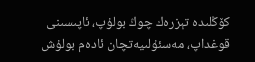كۆڭلىدە تېزرەك چوڭ بولۇپ، ئاپىسىنى قوغداپ، مەسئۇلىيەتچان ئادەم بولۇش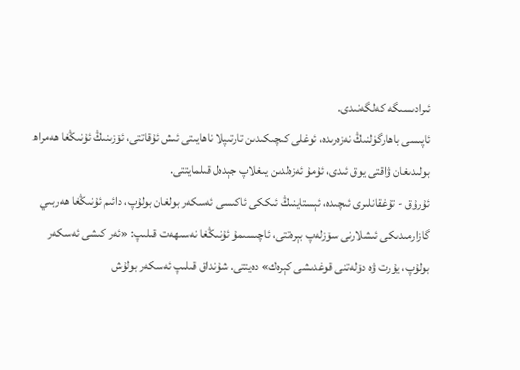ئىرادىسىگە كەلگەنىدى.
ئاپىسى باھارگۈلنىڭ نەزەرىدە، ئوغلى كىچىكىدىن تارتىپلا ناھايىتى ئىش ئۇقاتتى، ئۆزىنىڭ ئۇنىڭغا ھەمراھ بولىدىغان ۋاقتى يوق ئىدى، ئۇمۇ ئەزەلدىن يىغلاپ جېدەل قىلمايتتى.
ئۇرۇق - تۇغقانلىرى ئىچىدە، ئېستاينىڭ ئىككى ئاكىسى ئەسكەر بولغان بولۇپ، دائىم ئۇنىڭغا ھەربىي گازارمىدىكى ئىشلارنى سۆزلەپ بېرەتتى، ئاچىسىمۇ ئۇنىڭغا نەسىھەت قىلىپ: «ئەر كىشى ئەسكەر بولۇپ، يۇرت ۋە دۆلەتنى قوغدىشى كېرەك» دەيتتى. شۇنداق قىلىپ ئەسكەر بولۇش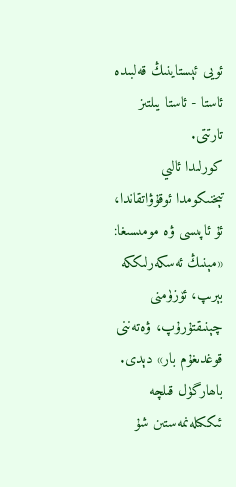ئويى ئېستاينىڭ قەلبىدە ئاستا - ئاستا يىلتىز تارتتى.
كورلىدا ئالىي تېخنىكومدا ئوقۇۋاتقاندا، ئۇ ئاپىسى ۋە مومىسىغا: «مېنىڭ ئەسكەرلىككە بېرىپ، ئۆزۈمنى چېنىقتۇرۇپ، ۋەتەننى قوغدىغۇم بار» دېدى. باھارگۈل قىلچە ئىككىلەنمەستىن شۇ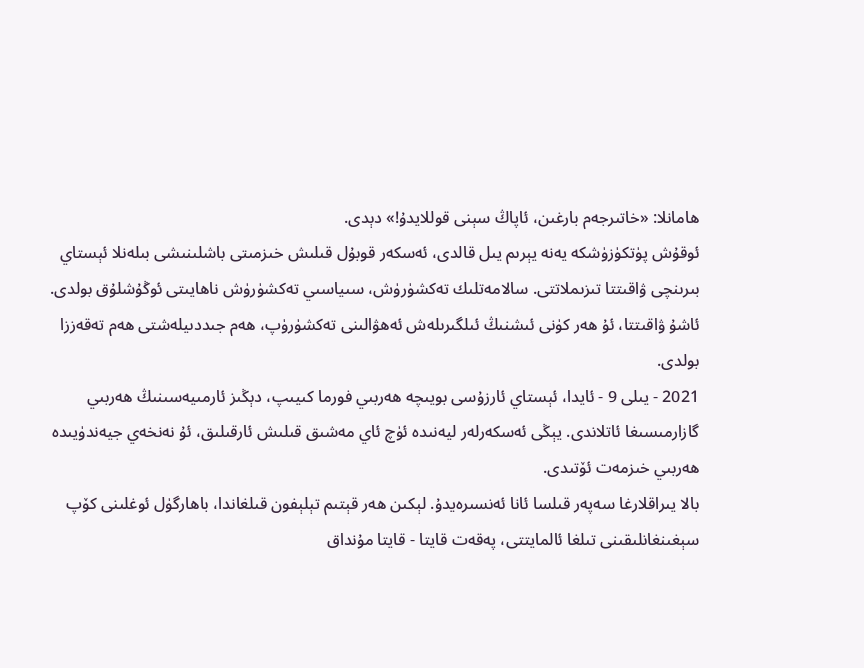ھامانلا: «خاتىرجەم بارغىن، ئاپاڭ سېنى قوللايدۇ!» دېدى.
ئوقۇش پۈتكۈزۈشكە يەنە يېرىم يىل قالدى، ئەسكەر قوبۇل قىلىش خىزمىتى باشلىنىشى بىلەنلا ئېستاي بىرىنچى ۋاقىتتا تىزىملاتتى. سالامەتلىك تەكشۈرۈش، سىياسىي تەكشۈرۈش ناھايىتى ئوڭۇشلۇق بولدى. ئاشۇ ۋاقىتتا، ئۇ ھەر كۈنى ئىشنىڭ ئىلگىرىلەش ئەھۋالىنى تەكشۈرۈپ، ھەم جىددىيلەشتى ھەم تەقەززا بولدى.
2021 - يىلى 9 - ئايدا، ئېستاي ئارزۇسى بويىچە ھەربىي فورما كىيىپ، دېڭىز ئارمىيەسىنىڭ ھەربىي گازارمىسىغا ئاتلاندى. يېڭى ئەسكەرلەر ليەنىدە ئۈچ ئاي مەشىق قىلىش ئارقىلىق، ئۇ نەنخەي جيەندۈيىدە ھەربىي خىزمەت ئۆتىدى.
بالا يىراقلارغا سەپەر قىلسا ئانا ئەنسىرەيدۇ. لېكىن ھەر قېتىم تېلېفون قىلغاندا، باھارگۈل ئوغلىنى كۆپ سېغىنغانلىقىنى تىلغا ئالمايتتى، پەقەت قايتا - قايتا مۇنداق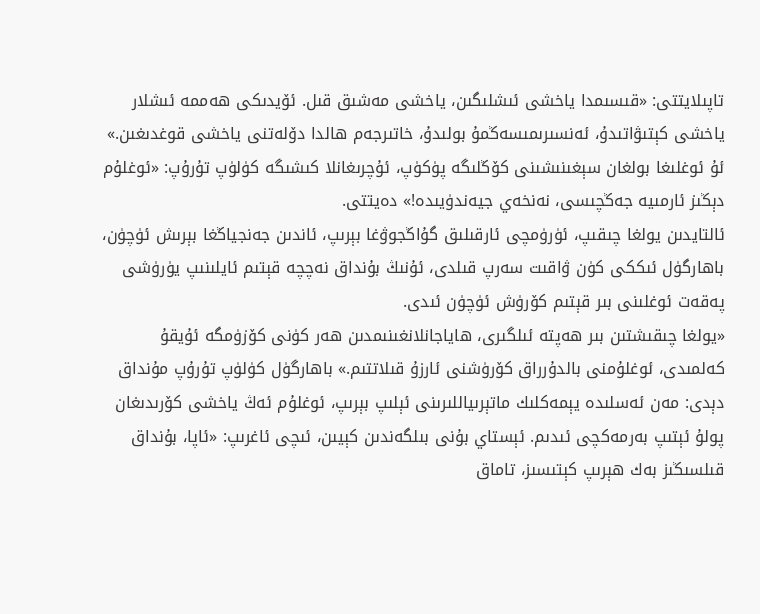تاپىلايتتى: «قىسىمدا ياخشى ئىشلىگىن، ياخشى مەشىق قىل. ئۆيدىكى ھەممە ئىشلار ياخشى كېتىۋاتىدۇ، ئەنسىرىمىسەڭمۇ بولىدۇ، خاتىرجەم ھالدا دۆلەتنى ياخشى قوغدىغىن.» ئۇ ئوغلىغا بولغان سېغىنىشىنى كۆڭلىگە پۈكۈپ، ئۇچرىغانلا كىشىگە كۈلۈپ تۇرۇپ: «ئوغلۇم دېڭىز ئارمىيە جەڭچىسى، نەنخەي جيەندۈيىدە!» دەيتتى.
ئالتايدىن يولغا چىقىپ، ئۈرۈمچى ئارقىلىق گۇاڭجوۋغا بېرىپ، ئاندىن جەنجياڭغا بېرىش ئۈچۈن، باھارگۈل ئىككى كۈن ۋاقىت سەرپ قىلدى، ئۇنىڭ بۇنداق نەچچە قېتىم ئايلىنىپ يۈرۈشى پەقەت ئوغلىنى بىر قېتىم كۆرۈش ئۈچۈن ئىدى.
«يولغا چىقىشتىن بىر ھەپتە ئىلگىرى، ھاياجانلانغىنىمدىن ھەر كۈنى كۆزۈمگە ئۇيقۇ كەلمىدى، ئوغلۇمنى بالدۇرراق كۆرۈشنى ئارزۇ قىلاتتىم.» باھارگۈل كۈلۈپ تۇرۇپ مۇنداق دېدى: مەن ئەسلىدە يېمەكلىك ماتېرىياللىرىنى ئېلىپ بېرىپ، ئوغلۇم ئەڭ ياخشى كۆرىدىغان پولۇ ئېتىپ بەرمەكچى ئىدىم. ئېستاي بۇنى بىلگەندىن كېيىن، ئىچى ئاغرىپ: «ئاپا، بۇنداق قىلسىڭىز بەك ھېرىپ كېتىسىز، تاماق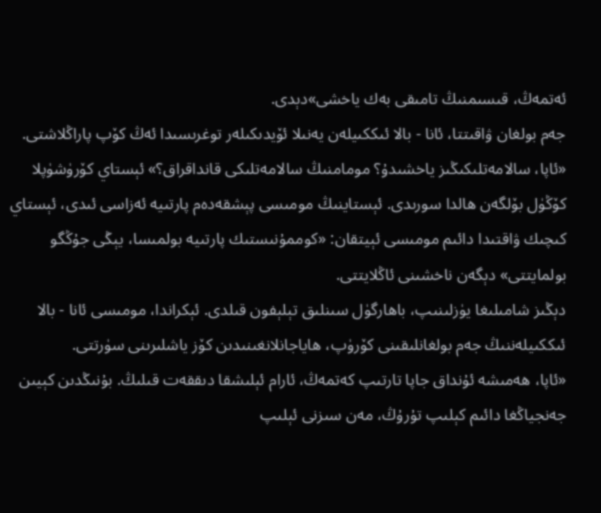ئەتمەڭ، قىسىمنىڭ تامىقى بەك ياخشى»دېدى.
جەم بولغان ۋاقىتتا، ئانا - بالا ئىككىيلەن يەنىلا ئۆيدىكىلەر توغرىسىدا ئەڭ كۆپ پاراڭلاشتى.
«ئاپا، سالامەتلىكىڭىز ياخشىدۇ؟ مومامنىڭ سالامەتلىكى قانداقراق؟» ئېستاي كۆرۈشۈپلا كۆڭۈل بۆلگەن ھالدا سورىدى. ئېستاينىڭ مومىسى پېشقەدەم پارتىيە ئەزاسى ئىدى، ئېستاي كىچىك ۋاقتىدا دائىم مومىسى ئېيتقان: «كوممۇنىستىك پارتىيە بولمىسا، يېڭى جۇڭگو بولمايتتى» دېگەن ناخشىنى ئاڭلايتتى.
دېڭىز شامىلىغا يۈزلىنىپ، باھارگۈل سىنلىق تېلېفون قىلدى. ئېكراندا، مومىسى ئانا - بالا ئىككىيلەننىڭ جەم بولغانلىقىنى كۆرۈپ، ھاياجانلانغىنىدىن كۆز ياشلىرىنى سۈرتتى.
«ئاپا، ھەمىشە ئۇنداق جاپا تارتىپ كەتمەڭ، ئارام ئېلىشقا دىققەت قىلىڭ. بۇنىڭدىن كېيىن جەنجياڭغا دائىم كېلىپ تۇرۇڭ، مەن سىزنى ئېلىپ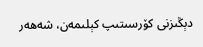دېڭىزنى كۆرسىتىپ كېلىمەن، شەھەر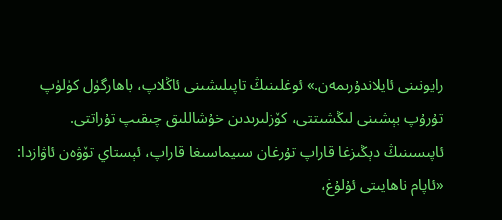رايونىنى ئايلاندۇرىمەن.» ئوغلىنىڭ تاپىلىشىنى ئاڭلاپ، باھارگۈل كۈلۈپ تۇرۇپ بېشىنى لىڭشىتتى، كۆزلىرىدىن خۇشاللىق چىقىپ تۇراتتى.
ئاپىسىنىڭ دېڭىزغا قاراپ تۇرغان سىيماسىغا قاراپ، ئېستاي تۆۋەن ئاۋازدا: «ئاپام ناھايىتى ئۇلۇغ،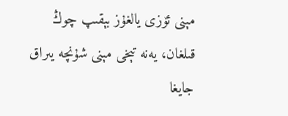مېنى ئۆزى يالغۇز بېقىپ چوڭ قىلغان، يەنە تېخى مېنى شۇنچە يىراق جايغا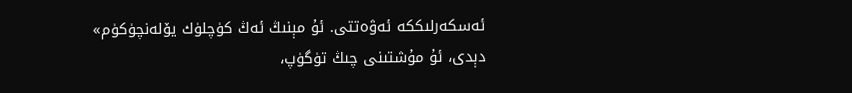ئەسكەرلىككە ئەۋەتتى. ئۇ مېنىڭ ئەڭ كۈچلۈك يۆلەنچۈكۈم» دېدى، ئۇ مۇشتىنى چىڭ تۈگۈپ،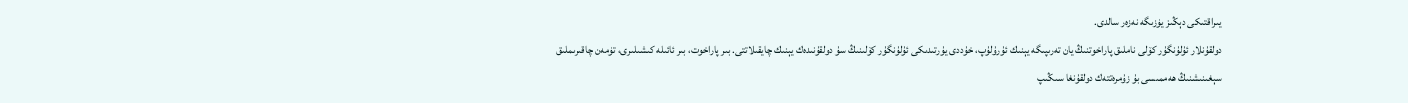يىراقتىكى دېڭىز يۈزىگە نەزەر سالدى.
دولقۇنلار ئۇلۇنگۇر كۆلى ناملىق پاراخوتنىڭ يان تەرىپىگە يېنىك ئۇرۇلۇپ، خۇددى يۇرتىدىكى ئۇلۇنگۇر كۆلىنىڭ سۇ دولقۇنىدەك يېنىك چايقىلاتتى. بىر پاراخوت، بىر ئائىلە كىشىلىرى، تۈمەن چاقىرىملىق سېغىنىشنىڭ ھەممىسى بۇ زۇمرەتتەك دولقۇنغا سىڭىپ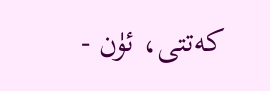كەتتى، ئۈن -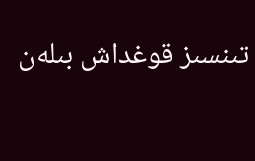تىنسىز قوغداش بىلەن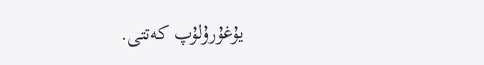يۇغۇرۇلۇپ كەتتى.